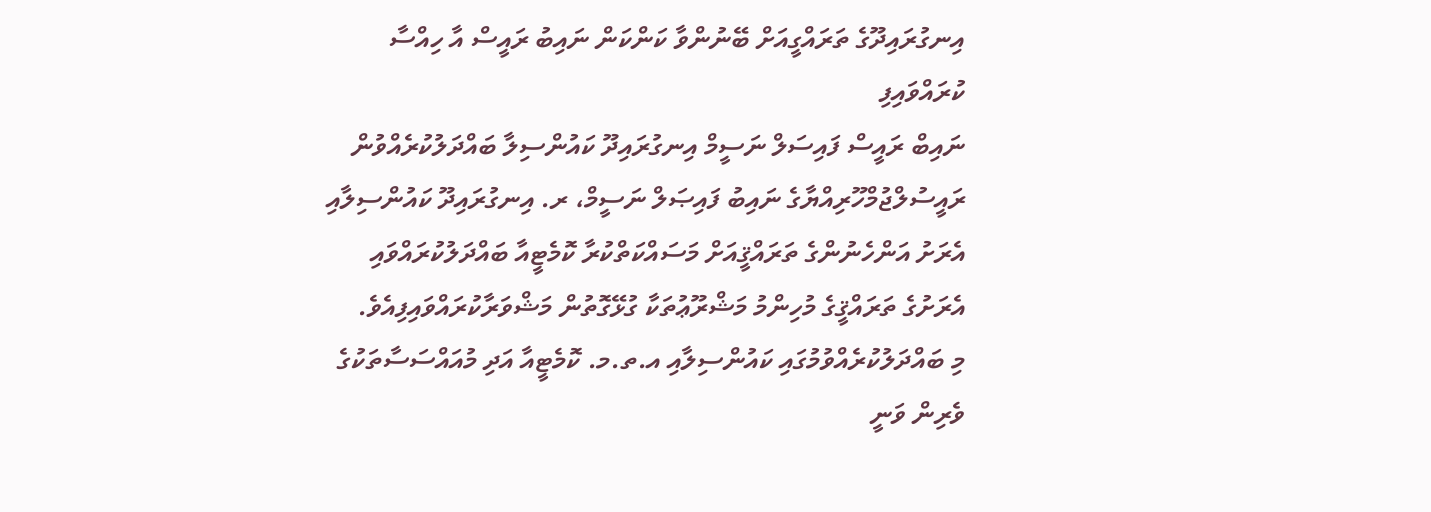އިނގުރައިދޫގެ ތަރައްގީއަށް ބޭނުންވާ ކަންކަން ނައިބު ރައީސް އާ ހިއްސާ ކުރައްވައިފި
ނައިބް ރައީސް ފައިސަލް ނަސީމް އިނގުރައިދޫ ކައުންސިލާ ބައްދަލުކުރެއްވުން
ރައީސުލްޖުމްހޫރިއްޔާގެ ނައިބު ފައިޞަލް ނަސީމް، ރ. އިނގުރައިދޫ ކައުންސިލާއި އެރަށު އަންހެނުންގެ ތަރައްޤީއަށް މަސައްކަތްކުރާ ކޮމެޓީއާ ބައްދަލުކުރައްވައި އެރަށުގެ ތަރައްޤީގެ މުހިންމު މަޝްރޫޢުތަކާ ގުޅޭގޮތުން މަޝްވަރާކުރައްވައިފިއެވެ.
މި ބައްދަލުކުރެއްވުމުގައި ކައުންސިލާއި އ.ތ.މ. ކޮމެޓީއާ އަދި މުއައްސަސާތަކުގެ ވެރިން ވަނީ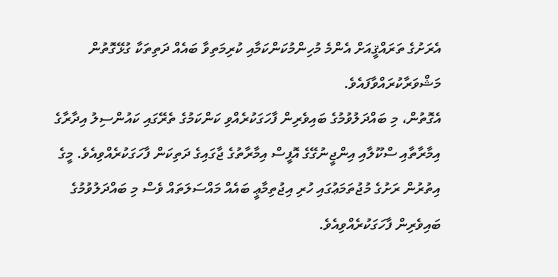އެރަށުގެ ތަރައްޤީއަށް އެންމެ މުހިންމުކަންކަމާއި ކުރިމަތިވާ ބައެއް ދަތިތަކާ ގުޅޭގޮތުން މަޝްވަރާކުރައްވާފައެވެ.
އެގޮތުން، މި ބައްދަލުވުމުގެ ބައިވެރިން ފާހަގަކުރެއްވި ކަންކަމުގެ ތެރޭގައި ކައުންސިލު އިދާރާގެ އިމާރާތާއި ސްކޫލާއި އިންޖީނުގޭގެ އޮފީސް އިމާރާތުގެ ޖާގައިގެ ދަތިކަން ފާހަގަކުރެއްވިއެވެ. މީގެ އިތުރުން ރަށުގެ މުޖުތަމަޢުގައި ހުރި އިޖުތިމާޢީ ބައެއް މައްސަލަތައް ވެސް މި ބައްދަލުވުމުގެ ބައިވެރިން ފާހަގަކުރެއްވިއެވެ.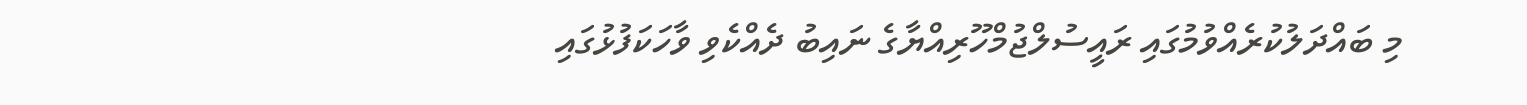މި ބައްދަލުކުރެއްވުމުގައި ރައީސުލްޖުމްހޫރިއްޔާގެ ނައިބު ދެއްކެވި ވާހަކަފުޅުގައި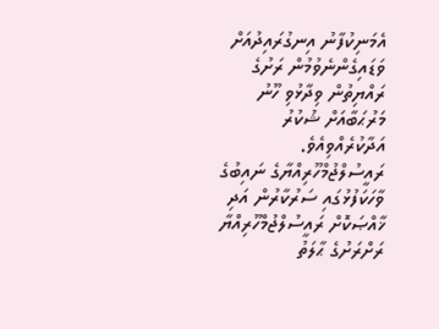އެމަނިކުފާނު އިނގުރައިދުއަށް ވަޑައިގެންނެވުމުން ރަށުގެ ރައްޔިތުން ވިދާޅުވި ހޫނު މަރުޙަބާއަށް ޝުކުރު އަދާކުރެއްވިއެވެ. ރައީސުލްޖުމްހޫރިއްޔާގެ ނައިބުގެ ވާހަކަފުޅުގައި ސަރުކާރުން އަދި ޚާއްޞަކޮށް ރައީސުލްޖުމްހޫރިއްޔާ ރަށްރަށުގެ ޙާލަތު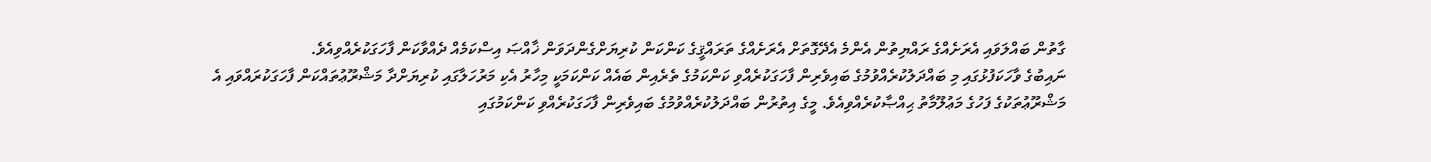ގާތުން ބައްލަވައި އެރަށެއްގެ ރައްޔިތުން އެންމެ އެދޭގޮތަށް އެރަށެއްގެ ތަރައްޤީގެ ކަންކަން ކުރިޔަށްގެންދަވަން ޚާއްޞަ އިސްކަމެއް ދެއްވާކަން ފާހަގަކުރެއްވިއެވެ.
ނައިބުގެ ވާހަކަފުޅުގައި މި ބައްދަލުކުރެއްވުމުގެ ބައިވެރިން ފާހަގަކުރެއްވި ކަންކަމުގެ ތެރެއިން ބައެއް ކަންކަމަކީ މިހާރު އެކި މަރުހަލާގައި ކުރިޔަށްދާ މަޝްރޫޢުތައްކަން ފާހަގަކުރައްވައި އެ މަޝްރޫޢުތަކުގެ ފަހުގެ މަޢުލޫމާތު ޙިއްޞާކުރެއްވިއެވެ. މީގެ އިތުރުން ބައްދަލުކުރެއްވުމުގެ ބައިވެރިން ފާހަގަކުރެއްވި ކަންކަމުގައި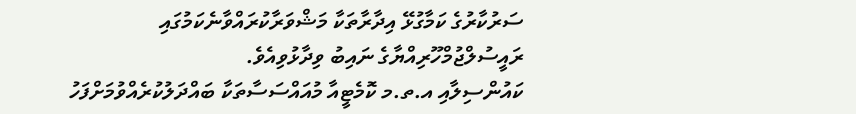ސަރުކާރުގެ ކަމާގުޅޭ އިދާރާތަކާ މަޝްވަރާކުރައްވާނެކަމުގައި ރައީސުލްޖުމްހޫރިއްޔާގެ ނައިބު ވިދާޅުވިއެވެ.
ކައުންސިލާއި އ.ތ.މ ކޮމެޓީއާ މުއައްސަސާތަކާ ބައްދަލުކުރެއްވުމަށްފަހު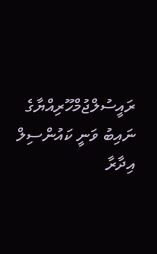ރައީސުލްޖުމްހޫރިއްޔާގެ ނައިބު ވަނީ ކައުންސިލް އިދާރާ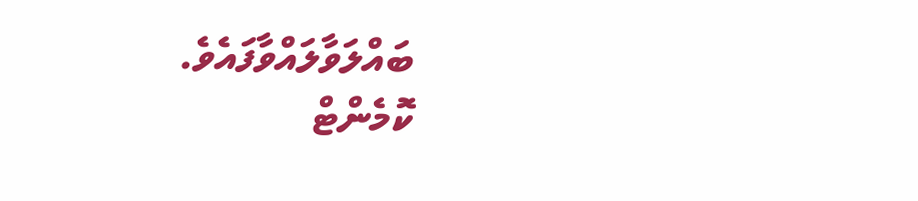ބައްލަވާލައްވާފައެވެ.
ކޮމެންޓް